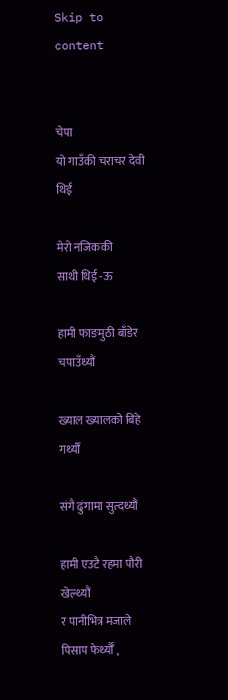Skip to content


चेपा
यो गाउँकी चराचर देवी थिई

मेरो नजिककी
साथी थिई -ऊ

हामी फाङमुठी बाँडेर
चपाउँथ्यौं

ख्याल ख्यालको बिहे गर्थ्यौं

संगै ढुंगामा सुत्दथ्यौं

हामी एउटै रहमा पौरी खेल्थ्यौं
र पानीभित्र मजाले पिसाप फेर्थ्यौँ ,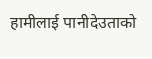हामीलाई पानीदेउताको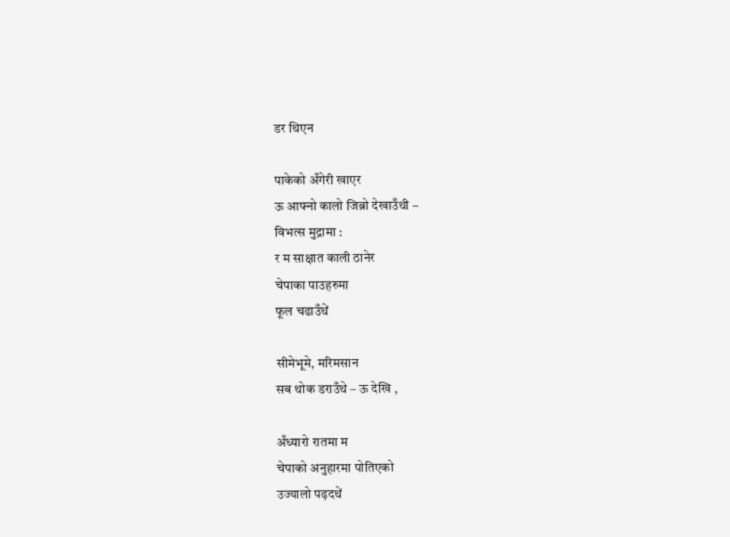डर थिएन

पाकेको अँगेरी खाएर
ऊ आफ्नो कालो जिब्रो देखाउँथी –
विभत्स मुद्रामा :
र म साक्षात काली ठानेर
चेपाका पाउहरुमा
फूल चढाउँथें

सीमेभूमे, मरिमसान
सब थोक डराउँथे – ऊ देखि ,

अँध्यारो रातमा म
चेपाको अनुहारमा पोतिएको
उज्यालो पढ़दथें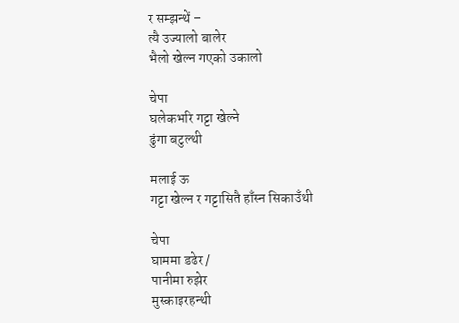र सम्झन्थें –
त्यै उज्यालो बालेर
भैलो खेल्न गएको उकालो

चेपा
घलेकभरि गट्टा खेल्ने
ढुंगा बटुल्थी

मलाई ऊ
गट्टा खेल्न र गट्टासितै हाँस्न सिकाउँथी

चेपा
घाममा डढेर /
पानीमा रुझेर
मुस्काइरहन्थी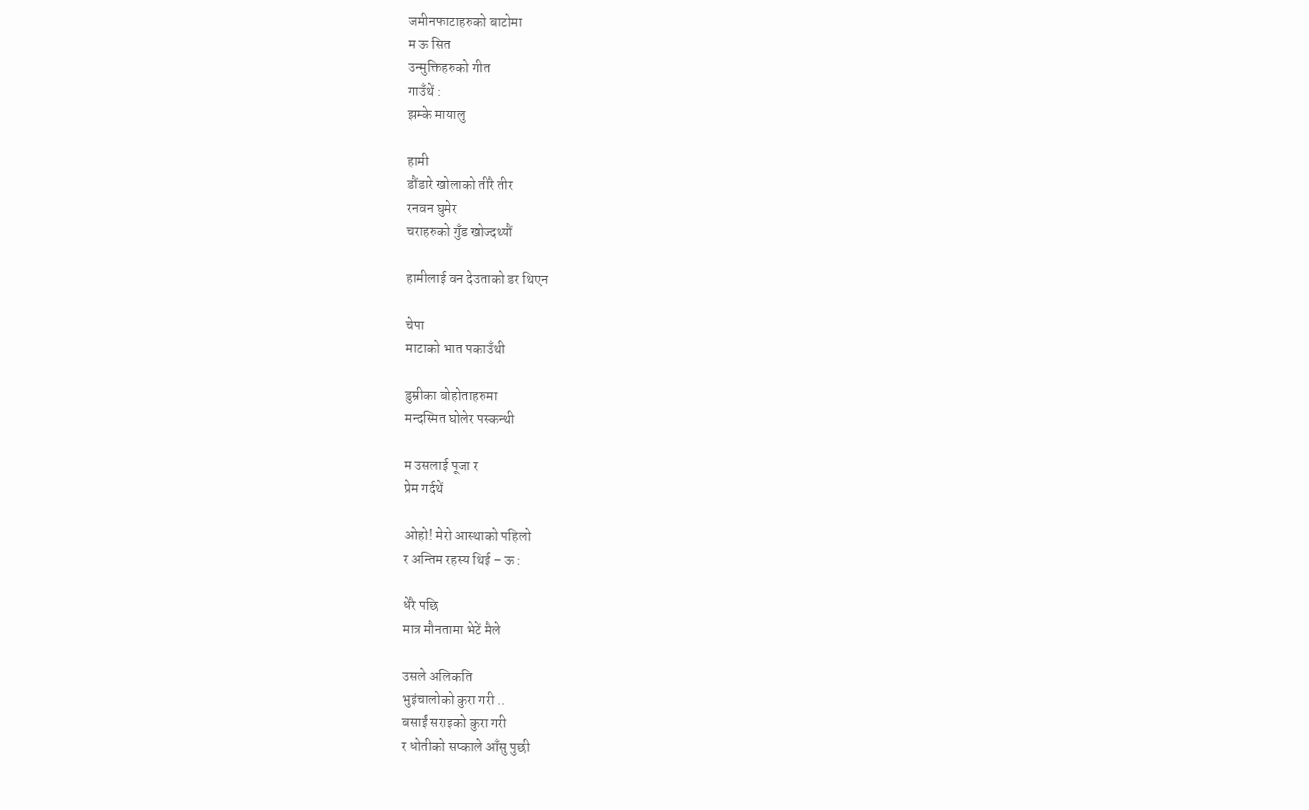जमीनफाटाहरुको बाटोमा
म ऊ सित
उन्मुक्तिहरुको गीत
गाउँथें :
झम्के मायालु

हामी
डौंडारे खोलाको तीरै तीर
रनवन घुमेर
चराहरुको गुँड खोज्दथ्यौं

हामीलाई वन देउताको डर थिएन

चेपा
माटाको भात पकाउँथी

डुम्रीका बोहोताहरुमा
मन्दस्मित घोलेर पस्कन्थी

म उसलाई पूजा र
प्रेम गर्दथें

ओहो! मेरो आस्थाको पहिलो
र अन्तिम रहस्य थिई – ऊ :

धेरै पछि
मात्र मौनतामा भेटें मैले

उसले अलिकति
भुइंचालोको कुरा गरी ..
बसाईं सराइको कुरा गरी
र धोतीको सप्काले आँसु पुछी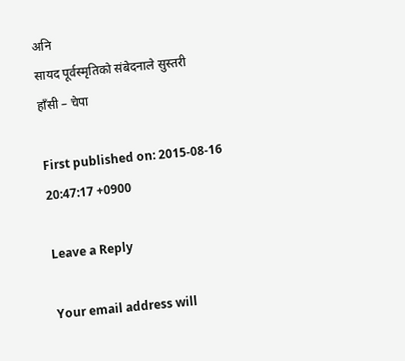अनि
सायद पूर्वस्मृतिको संबेदनाले सुस्तरी
हाँसी – चेपा

First published on: 2015-08-16 20:47:17 +0900

Leave a Reply

Your email address will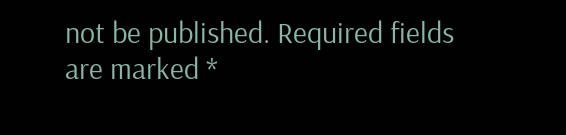not be published. Required fields are marked *